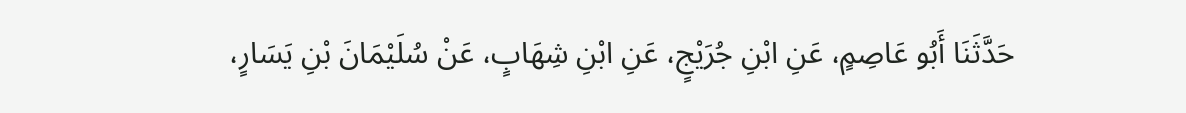حَدَّثَنَا أَبُو عَاصِمٍ، عَنِ ابْنِ جُرَيْجٍ، عَنِ ابْنِ شِهَابٍ، عَنْ سُلَيْمَانَ بْنِ يَسَارٍ،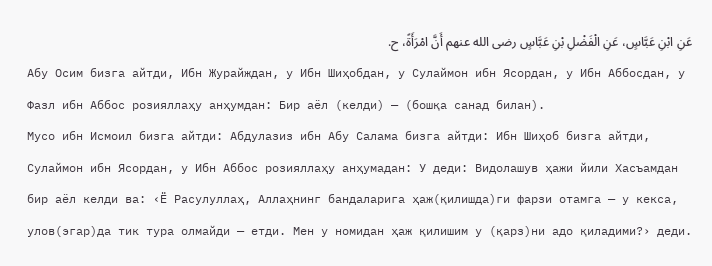عَنِ ابْنِ عَبَّاسٍ، عَنِ الْفَضْلِ بْنِ عَبَّاسٍ رضى الله عنهم أَنَّ امْرَأَةً، ح.
Абу Осим бизга айтди, Ибн Журайждан, у Ибн Шиҳобдан, у Сулаймон ибн Ясордан, у Ибн Аббосдан, у Фазл ибн Аббос розияллаҳу анҳумдан: Бир аёл (келди) — (бошқа санад билан).
Мусо ибн Исмоил бизга айтди: Абдулазиз ибн Абу Салама бизга айтди: Ибн Шиҳоб бизга айтди, Сулаймон ибн Ясордан, у Ибн Аббос розияллаҳу анҳумадан: У деди: Видолашув ҳажи йили Хасъамдан бир аёл келди ва: ‹Ё Расулуллаҳ, Аллаҳнинг бандаларига ҳаж(қилишда)ги фарзи отамга — у кекса, улов(эгар)да тик тура олмайди — етди. Мен у номидан ҳаж қилишим у (қарз)ни адо қиладими?› деди.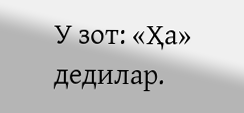У зот: «Ҳа» дедилар.